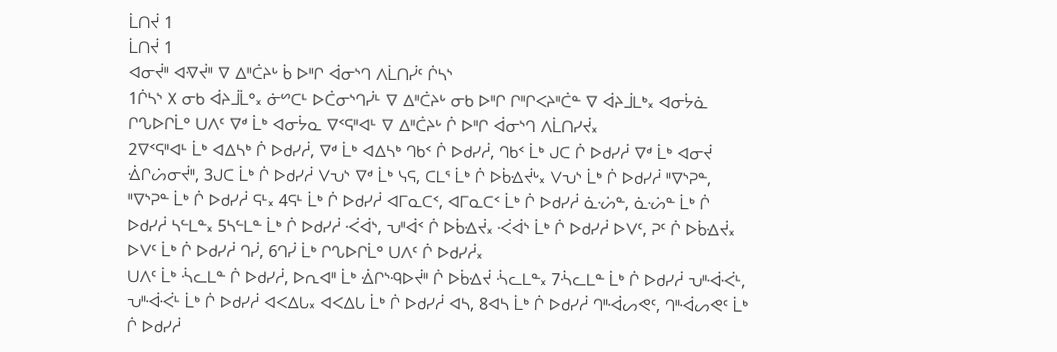ᒫᑎᔫ 1
ᒫᑎᔫ 1
ᐊᓂᔫᐦ ᐊᐌᔫᐦ ᐁ ᐃᐦᑖᔨᒡ ᑳ ᐅᐦᒋ ᐋᓂᔅᒉ ᐱᒫᑎᓰᑦ ᒌᓴᔅ
1ᒌᓴᔅ ᙭ ᓂᑲ ᐋᔨᒨᒫᐤ᙮ ᓃᔥᑕᒻ ᐅᑖᓂᔅᒉᓰᒻ ᐁ ᐃᐦᑖᔨᒡ ᓂᑲ ᐅᐦᒋ ᒋᐦᒋᐸᔨᐦᑖᓐ ᐁ ᐋᔨᒨᒪᒃ᙮ ᐊᓂᔮᓈ ᒋᔐᐅᒋᒫᐤ ᑌᐱᑦ ᐁᒄ ᒫᒃ ᐊᓂᔮᓇ ᐁᑉᕋᐦᐊᒻ ᐁ ᐃᐦᑖᔨᒡ ᒌ ᐅᐦᒋ ᐋᓂᔅᒉ ᐱᒫᑎᓯᔫ᙮
2ᐁᑉᕋᐦᐊᒻ ᒫᒃ ᐊᐃᓴᒃ ᒌ ᐅᑯᓯᓲ, ᐁᒄ ᒫᒃ ᐊᐃᓴᒃ ᒉᑲᑉ ᒌ ᐅᑯᓯᓲ, ᒉᑲᑉ ᒫᒃ ᒍᑕ ᒌ ᐅᑯᓯᓲ ᐁᒄ ᒫᒃ ᐊᓂᔫ ᐐᒋᔖᓂᔫᐦ, 3ᒍᑕ ᒫᒃ ᒌ ᐅᑯᓯᓲ ᐯᕃᔅ ᐁᒄ ᒫᒃ ᓭᕋ, ᑕᒪᕐ ᒫᒃ ᒌ ᐅᑳᐎᔫᒡ᙮ ᐯᕃᔅ ᒫᒃ ᒌ ᐅᑯᓯᓲ ᐦᐁᔅᕈᓐ, ᐦᐁᔅᕈᓐ ᒫᒃ ᒌ ᐅᑯᓯᓲ ᕋᒻ᙮ 4ᕋᒻ ᒫᒃ ᒌ ᐅᑯᓯᓲ ᐊᒥᓇᑕᑉ, ᐊᒥᓇᑕᑉ ᒫᒃ ᒌ ᐅᑯᓯᓲ ᓈᔣᓐ, ᓈᔣᓐ ᒫᒃ ᒌ ᐅᑯᓯᓲ ᓴᓪᒪᓐ᙮ 5ᓴᓪᒪᓐ ᒫᒃ ᒌ ᐅᑯᓯᓲ ᑆᐋᔅ, ᕃᐦᐋᑉ ᒌ ᐅᑳᐎᔫ᙮ ᑆᐋᔅ ᒫᒃ ᒌ ᐅᑯᓯᓲ ᐅᐯᑦ, ᕈᑦ ᒌ ᐅᑳᐎᔫ᙮ ᐅᐯᑦ ᒫᒃ ᒌ ᐅᑯᓯᓲ ᒉᓰ, 6ᒉᓰ ᒫᒃ ᒋᔐᐅᒋᒫᐤ ᑌᐱᑦ ᒌ ᐅᑯᓯᓲ᙮
ᑌᐱᑦ ᒫᒃ ᔂᓚᒪᓐ ᒌ ᐅᑯᓯᓲ, ᐅᕆᐊᐦ ᒫᒃ ᐐᒋᔅᑴᐅᔫᐦ ᒌ ᐅᑳᐎᔫ ᔂᓚᒪᓐ᙮ 7ᔂᓚᒪᓐ ᒫᒃ ᒌ ᐅᑯᓯᓲ ᕃᐦᐙᑆᒻ, ᕃᐦᐙᑆᒻ ᒫᒃ ᒌ ᐅᑯᓯᓲ ᐊᐸᐃᒐ᙮ ᐊᐸᐃᒐ ᒫᒃ ᒌ ᐅᑯᓯᓲ ᐊᓴ, 8ᐊᓴ ᒫᒃ ᒌ ᐅᑯᓯᓲ ᒉᐦᐙᔕᕙᑦ, ᒉᐦᐙᔕᕙᑦ ᒫᒃ ᒌ ᐅᑯᓯᓲ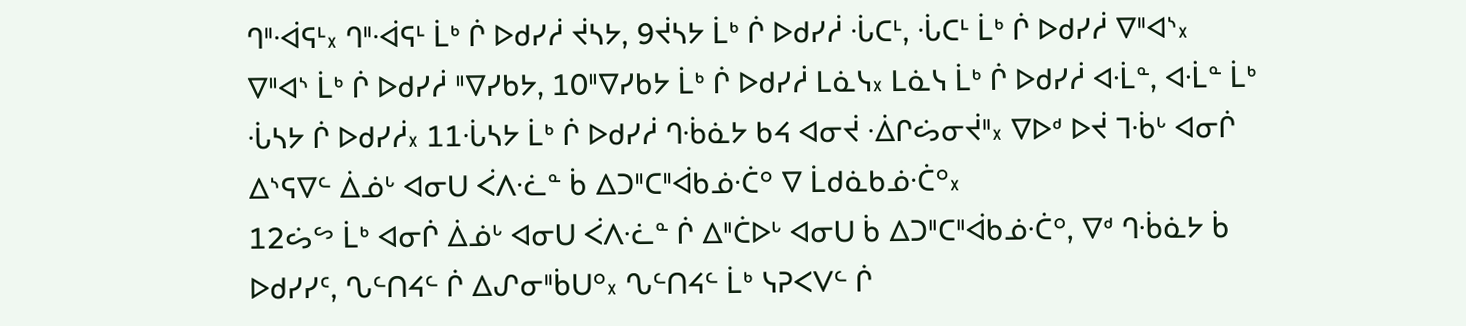ᒉᐦᐙᕋᒻ᙮ ᒉᐦᐙᕋᒻ ᒫᒃ ᒌ ᐅᑯᓯᓲ ᔫᓴᔭ, 9ᔫᓴᔭ ᒫᒃ ᒌ ᐅᑯᓯᓲ ᒞᑕᒻ, ᒞᑕᒻ ᒫᒃ ᒌ ᐅᑯᓯᓲ ᐁᐦᐊᔅ᙮ ᐁᐦᐊᔅ ᒫᒃ ᒌ ᐅᑯᓯᓲ ᐦᐁᓯᑲᔭ, 10ᐦᐁᓯᑲᔭ ᒫᒃ ᒌ ᐅᑯᓯᓲ ᒪᓈᓭ᙮ ᒪᓈᓭ ᒫᒃ ᒌ ᐅᑯᓯᓲ ᐊᒸᓐ, ᐊᒸᓐ ᒫᒃ ᒞᓴᔭ ᒌ ᐅᑯᓯᓲ᙮ 11ᒞᓴᔭ ᒫᒃ ᒌ ᐅᑯᓯᓲ ᒉᒀᓈᔭ ᑲᔦ ᐊᓂᔫ ᐐᒋᔖᓂᔫᐦ᙮ ᐁᐅᒄ ᐅᔫ ᒣᒀᒡ ᐊᓂᒌ ᐃᔅᕋᐁᓪ ᐄᓅᒡ ᐊᓂᑌ ᐹᐱᓨᓐ ᑳ ᐃᑐᐦᑕᐦᐋᑲᓅᑣᐤ ᐁ ᒫᑯᓈᑲᓅᑣᐤ᙮
12ᔖᔥ ᒫᒃ ᐊᓂᒌ ᐄᓅᒡ ᐊᓂᑌ ᐹᐱᓨᓐ ᒌ ᐃᐦᑖᐅᒡ ᐊᓂᑌ ᑳ ᐃᑐᐦᑕᐦᐋᑲᓅᑣᐤ, ᐁᒄ ᒉᒀᓈᔭ ᑳ ᐅᑯᓯᓯᑦ, ᔐᓪᑎᔦᓪ ᒌ ᐃᔑᓂᐦᑳᑌᐤ᙮ ᔐᓪᑎᔦᓪ ᒫᒃ ᓭᕈᐸᐯᓪ ᒌ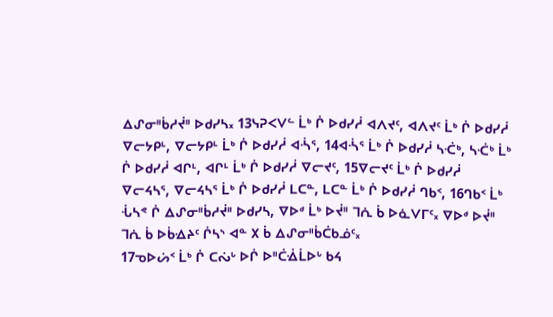ᐃᔑᓂᐦᑳᓱᔫᐦ ᐅᑯᓯᓴ᙮ 13ᓭᕈᐸᐯᓪ ᒫᒃ ᒌ ᐅᑯᓯᓲ ᐊᐱᔪᑦ, ᐊᐱᔪᑦ ᒫᒃ ᒌ ᐅᑯᓯᓲ ᐁᓕᔭᑭᒻ, ᐁᓕᔭᑭᒻ ᒫᒃ ᒌ ᐅᑯᓯᓲ ᐊᔂᕐ, 14ᐊᔂᕐ ᒫᒃ ᒌ ᐅᑯᓯᓲ ᓴᑣᒃ, ᓴᑣᒃ ᒫᒃ ᒌ ᐅᑯᓯᓲ ᐊᒋᒻ, ᐊᒋᒻ ᒫᒃ ᒌ ᐅᑯᓯᓲ ᐁᓕᔪᑦ, 15ᐁᓕᔪᑦ ᒫᒃ ᒌ ᐅᑯᓯᓲ ᐁᓕᔦᓴᕐ, ᐁᓕᔦᓴᕐ ᒫᒃ ᒌ ᐅᑯᓯᓲ ᒪᑕᓐ, ᒪᑕᓐ ᒫᒃ ᒌ ᐅᑯᓯᓲ ᒉᑲᑉ, 16ᒉᑲᑉ ᒫᒃ ᒞᓴᕝ ᒌ ᐃᔑᓂᐦᑳᓱᔫᐦ ᐅᑯᓯᓴ, ᐁᐅᒄ ᒫᒃ ᐅᔫᐦ ᒣᕇ ᑳ ᐅᓈᐯᒥᑦ᙮ ᐁᐅᒄ ᐅᔫᐦ ᒣᕇ ᑳ ᐅᑳᐎᔨᑦ ᒌᓴᔅ ᐊᓐ ᙭ ᑳ ᐃᔑᓂᐦᑳᑖᑲᓅᑦ᙮
17ᓀᐅᔖᑉ ᒫᒃ ᒌ ᑕᔔᒡ ᐅᒌ ᐅᐦᑖᐐᒫᐅᒡ ᑲᔦ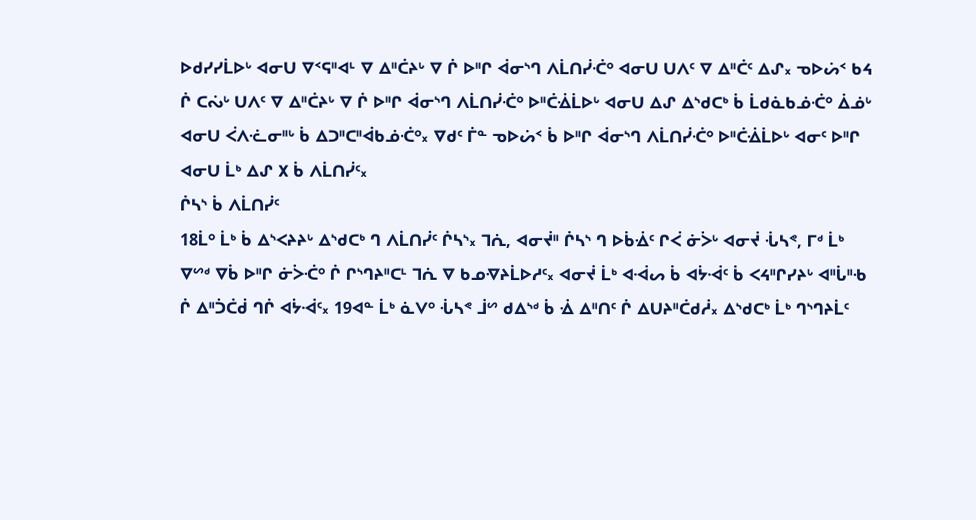ᐅᑯᓯᓯᒫᐅᒡ ᐊᓂᑌ ᐁᑉᕋᐦᐊᒻ ᐁ ᐃᐦᑖᔨᒡ ᐁ ᒌ ᐅᐦᒋ ᐋᓂᔅᒉ ᐱᒫᑎᓰᑣᐤ ᐊᓂᑌ ᑌᐱᑦ ᐁ ᐃᐦᑖᑦ ᐃᔑ᙮ ᓀᐅᔖᑉ ᑲᔦ ᒌ ᑕᔔᒡ ᑌᐱᑦ ᐁ ᐃᐦᑖᔨᒡ ᐁ ᒌ ᐅᐦᒋ ᐋᓂᔅᒉ ᐱᒫᑎᓰᑣᐤ ᐅᐦᑖᐐᒫᐅᒡ ᐊᓂᑌ ᐃᔑ ᐃᔅᑯᑕᒃ ᑳ ᒫᑯᓈᑲᓅᑣᐤ ᐄᓅᒡ ᐊᓂᑌ ᐹᐱᓨᓂᐦᒡ ᑳ ᐃᑐᐦᑕᐦᐋᑲᓅᑣᐤ᙮ ᐁᑯᑦ ᒦᓐ ᓀᐅᔖᑉ ᑳ ᐅᐦᒋ ᐋᓂᔅᒉ ᐱᒫᑎᓰᑣᐤ ᐅᐦᑖᐐᒫᐅᒡ ᐊᓂᑦ ᐅᐦᒋ ᐊᓂᑌ ᒫᒃ ᐃᔑ ᙭ ᑳ ᐱᒫᑎᓰᑦ᙮
ᒌᓴᔅ ᑳ ᐱᒫᑎᓰᑦ
18ᒫᐤ ᒫᒃ ᑳ ᐃᔅᐸᔨᔨᒡ ᐃᔅᑯᑕᒃ ᒉ ᐱᒫᑎᓰᑦ ᒌᓴᔅ᙮ ᒣᕇ, ᐊᓂᔫᐦ ᒌᓴᔅ ᒉ ᐅᑳᐐᑦ ᒋᐹ ᓃᐴᒡ ᐊᓂᔫ ᒞᓴᕝ, ᒥᒄ ᒫᒃ ᐁᔥᒄ ᐁᑳ ᐅᐦᒋ ᓃᐴᑣᐤ ᒌ ᒋᔅᒉᔨᐦᑕᒻ ᒣᕇ ᐁ ᑲᓄᐌᔨᒫᐅᓱᑦ᙮ ᐊᓂᔫ ᒫᒃ ᐊᐙᔕ ᑳ ᐊᔮᐙᑦ ᑳ ᐸᔦᐦᒋᓯᔨᒡ ᐊᐦᒑᐦᑾ ᒌ ᐃᐦᑑᑖᑰ ᒉᒌ ᐊᔮᐙᑦ᙮ 19ᐊᓐ ᒫᒃ ᓈᐯᐤ ᒞᓴᕝ ᒨᔥ ᑯᐃᔅᒄ ᑳ ᐐ ᐃᐦᑎᑦ ᒌ ᐃᑌᔨᐦᑖᑯᓲ᙮ ᐃᔅᑯᑕᒃ ᒫᒃ ᒉᔅᒉᔨᒫᑦ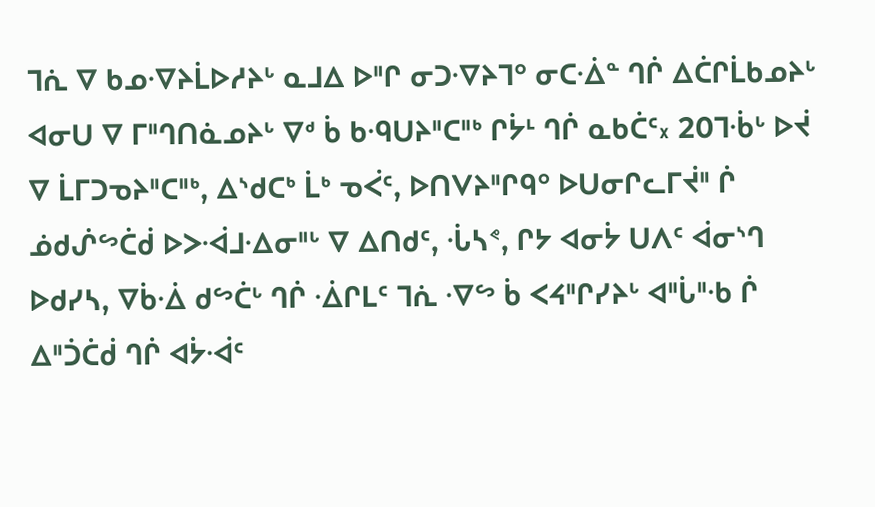ᒣᕇ ᐁ ᑲᓄᐌᔨᒫᐅᓱᔨᒡ ᓇᒧᐃ ᐅᐦᒋ ᓂᑐᐌᔨᒣᐤ ᓂᑕᐐᓐ ᒉᒌ ᐃᑖᒋᒫᑲᓄᔨᒡ ᐊᓂᑌ ᐁ ᒥᐦᒉᑎᓈᓄᔨᒡ ᐁᒄ ᑳ ᑲᑴᑌᔨᐦᑕᐦᒃ ᒋᔮᒻ ᒉᒌ ᓇᑲᑖᑦ᙮ 20ᒣᒀᒡ ᐅᔫ ᐁ ᒫᒥᑐᓀᔨᐦᑕᐦᒃ, ᐃᔅᑯᑕᒃ ᒫᒃ ᓀᐹᑦ, ᐅᑎᐯᔨᐦᒋᑫᐤ ᐅᑌᓂᒋᓚᒥᔫᐦ ᒌ ᓅᑯᔒᔥᑖᑰ ᐅᐳᐙᒧᐎᓂᐦᒡ ᐁ ᐃᑎᑯᑦ, ᒞᓴᕝ, ᒋᔭ ᐊᓂᔮ ᑌᐱᑦ ᐋᓂᔅᒉ ᐅᑯᓯᓴ, ᐁᑳᐐ ᑯᔥᑖᒡ ᒉᒌ ᐐᒋᒪᑦ ᒣᕇ ᐌᔥ ᑳ ᐸᔦᐦᒋᓯᔨᒡ ᐊᐦᒑᐦᑾ ᒌ ᐃᐦᑑᑖᑰ ᒉᒌ ᐊᔮᐙᑦ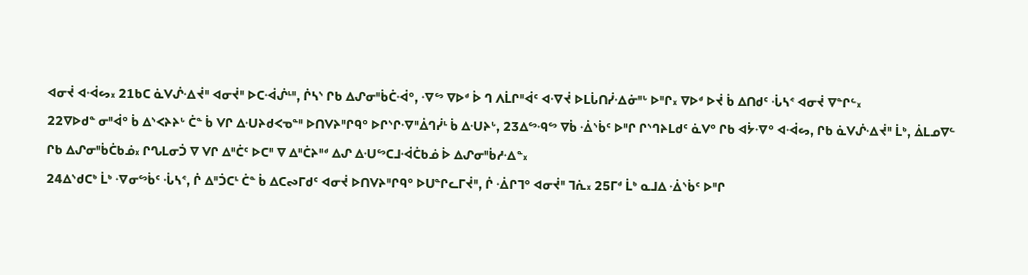ᐊᓂᔫ ᐊᐙᔕ᙮ 21ᑲᑕ ᓈᐯᔒᐎᔫᐦ ᐊᓂᔫᐦ ᐅᑕᐙᔒᒻᐦ, ᒌᓴᔅ ᒋᑲ ᐃᔑᓂᐦᑳᑖᐙᐤ, ᐌᔥ ᐁᐅᒄ ᐆ ᒉ ᐱᒫᒋᐦᐋᑦ ᐊᐌᔫ ᐅᒪᒑᑎᓰᐎᓃᐦᒡ ᐅᐦᒋ᙮ ᐁᐅᒄ ᐅᔫ ᑳ ᐃᑎᑯᑦ ᒞᓴᕝ ᐊᓂᔫ ᐁᓐᒋᓪ᙮
22ᐁᐅᑯᓐ ᓂᐦᐋᐤ ᑳ ᐃᔅᐸᔨᔨᒡ ᑖᓐ ᑳ ᐯᒋ ᐃᑗᔨᑯᐸᓀᓐᐦ ᐅᑎᐯᔨᐦᒋᑫᐤ ᐅᒋᔅᒋᐌᐦᐄᒉᓰᒻ ᑳ ᐃᑗᔨᒡ, 23ᐃᔥᑴᔥ ᐁᑳ ᐐᔅᑳᑦ ᐅᐦᒋ ᒋᔅᒉᔨᒪᑯᑦ ᓈᐯᐤ ᒋᑲ ᐊᔮᐌᐤ ᐊᐙᔕ, ᒋᑲ ᓈᐯᔒᐎᔫᐦ ᒫᒃ, ᐄᒪᓄᐁᓪ ᒋᑲ ᐃᔑᓂᐦᑳᑖᑲᓅ᙮ ᒋᔐᒪᓂᑑ ᐁ ᐯᒋ ᐃᐦᑖᑦ ᐅᑕᐦ ᐁ ᐃᐦᑖᔨᐦᒄ ᐃᔑ ᐃᑗᔥᑕᒧᐙᑖᑲᓅ ᐆ ᐃᔑᓂᐦᑳᓱᐎᓐ᙮
24ᐃᔅᑯᑕᒃ ᒫᒃ ᐌᓂᔥᑳᑦ ᒞᓴᕝ, ᒌ ᐃᐦᑑᑕᒻ ᑖᓐ ᑳ ᐃᑕᔓᒥᑯᑦ ᐊᓂᔫ ᐅᑎᐯᔨᐦᒋᑫᐤ ᐅᑌᓐᒋᓚᒥᔫᐦ, ᒌ ᐐᒋᒣᐤ ᐊᓂᔫᐦ ᒣᕇ᙮ 25ᒥᒄ ᒫᒃ ᓇᒧᐃ ᐐᔅᑳᑦ ᐅᐦᒋ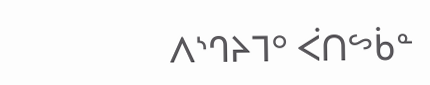ᐱᔅᒉᔨᒣᐤ ᐹᑎᔥᑳᓐ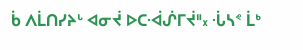ᑳ ᐱᒫᑎᓯᔨᒡ ᐊᓂᔫ ᐅᑕᐙᔒᒥᔫᐦ᙮ ᒞᓴᕝ ᒫᒃ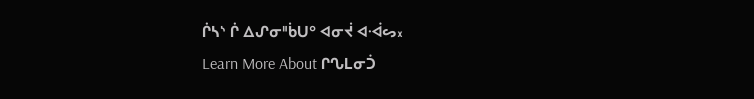ᒌᓴᔅ ᒌ ᐃᔑᓂᐦᑳᑌᐤ ᐊᓂᔫ ᐊᐙᔕ᙮
Learn More About ᒋᔐᒪᓂᑑ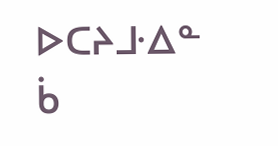ᐅᑕᔨᒳᐃᓐ ᑳ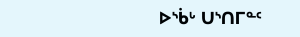ᐅᔅᑳᒡ ᑌᔅᑎᒥᓐᑦ